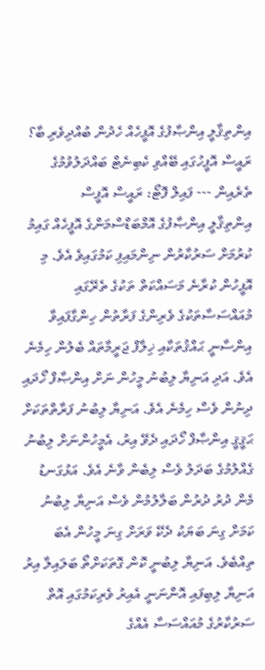އިންތިޤާލީ އިންޞާފުގެ އޮފީހެއް ހެދުން ބުއްދިވެރި ބާ؟
ރައީސް އޮފީހުގައި ބޭއްވި ކެބިނެޓް ބައްދަލުވުމުގެ ތެރެއިން --- ފައިލް ފޮޓޯ: ރައީސް އޮފީސް
އިންތިޤާލީ އިންޞާފުގެ އޮމްބަޑްސްމަންގެ އޮފީހެއް ގައިމު ކުރުމަށް ސަރުކާރުން ނިންމައިފި ކަމުގައިވެ އެވެ. މި އޮފީހުން ކުރާނެ މަސައްކަތް ތަކުގެ ތެރޭގައި މުއައްސަސާތަކުގެ ވެރިންގެ ފަރާތުން ހިންގާފައިވާ އިންސާނީ ޙައްޤުތަކާއި ޚިލާފް ޖަރީމާތައް ބެލުން ހިމެނެ އެވެ. އަދި އަނިޔާ ލިބުނު މީހުން ނަށް އިންޞާފް ހޯދައި ދިނުން ވެސް ހިމެނެ އެވެ. އަނިޔާ ލިބުނު ފަރާތްތަކަށް ޙަޤީޤީ އިންޞާފް ހޯދައި ދެވޭ އިރު، އެމީހުންނަށް ލިބުނު ގެއްލުމުގެ ބަދަލު ވެސް ލިބެން ވާނެ އެވެ. އަޅުގަނޑު މެން ދުރު ދުރުން ބަލާލުމުން ވެސް އަނިޔާ ލިބުނު ކަމަށް ގިނަ ބަޔަކު ދެކޭ ވަރަށް ގިނަ މީހުން އެބަ ތިއްބެވެ. އަނިޔާ ލިބުނީ ކޮން ގޮތަކަށްތޯ ބަލައިލާ އިރު އަނިޔާ ލިބިފައި އޮންނަނީ އެއިރު ވެރިކަމުގައި އޮތް ސަރުކާރުގެ މުއައްސަސާ އެއްގެ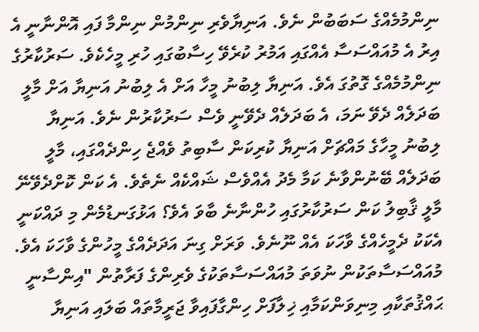ނިންމުމެއްގެ ސަބަބުން ނެވެ. އަނިޔާވެރި ނިންމުން ނިންމާ ފައި އޮންނާނީ އެ އިރު އެ މުއައްސަސާ އެއްގައި އަމުރު ކުރެވޭ ހިސާބުގައި ހުރި މީހެކެވެ. ސަރުކާރުގެ ނިންމުމެއްގެ ގޮތުގަ އެވެ. އަނިޔާ ލިބުނު މީހާ އަށް އެ ލިބުނު އަނިޔާ އަށް މާލީ ބަދަލެއް ދެވޭ ނަމަ، އެ ބަދަލެއް ދެވޭނީ ވެސް ސަރުކާރުން ނެވެ. އަނިޔާ ލިބުނު މީހާގެ މައްޗަށް އަނިޔާ ކުރިކަން ސާބިތު ވެއްޖެ ހިންދެއްގައި، މާލީ ބަދަލެއް ބޭނުންވާނެ ކަމާ މެދު އެއްވެސް ޝައްކެއް ނެތެވެ. އެ ކަން ކޮށްދެވޭނޭ މާލީ ޤާބިލު ކަން ސަރުކާރުގައި ހުންނާނެ ބާވަ އެވެ؟ އަޅުގަނޑުމެން މި ދައްކަނީ އެކަކު ދެމީހެއްގެ ވާހަކަ އެއް ނޫނެވެ. ވަރަށް ގިނަ އަދަދެއްގެ މީހުންގެ ވާހަކަ އެވެ.
މުއައްސަސާތަކުން ނުވަތަ މުއައްސަސާތަކުގެ ވެރިންގެ ފަރާތުން "އިންސާނީ ޙައްޤުތަކާއި މިނިވަންކަމާއި ޚިލާފަށް ހިންގާފައިވާ ޖަރީމާތައް ބަލައި އަނިޔާ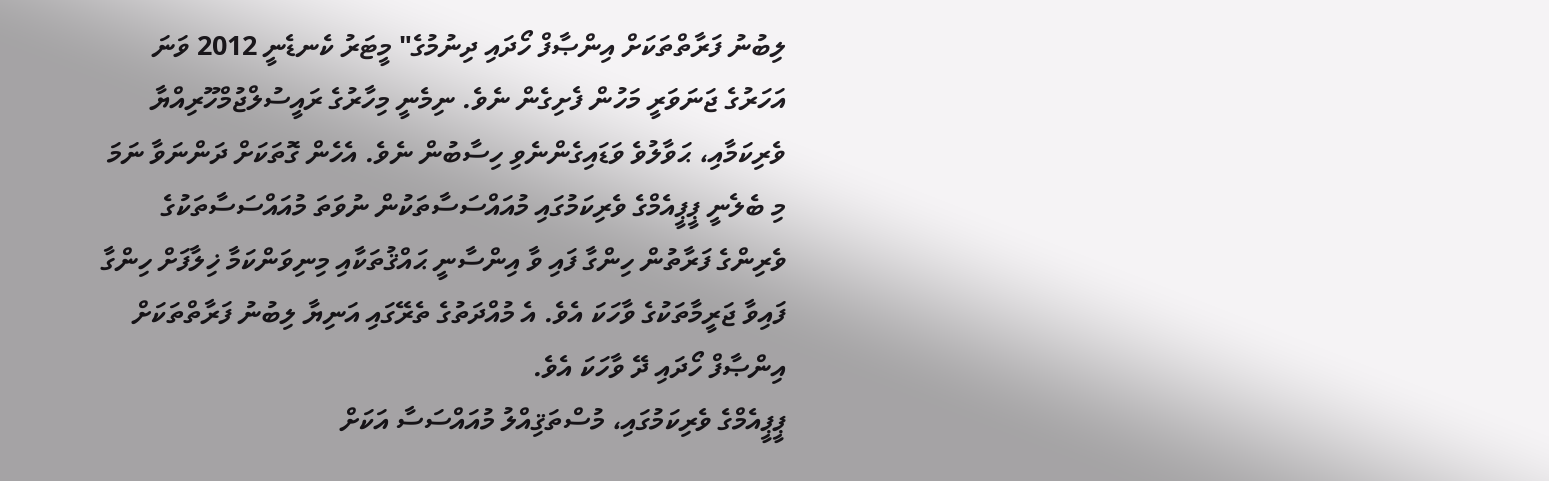ލިބުނު ފަރާތްތަކަށް އިންޞާފް ހޯދައި ދިނުމުގެ" މީޓަރު ކެނޑެނީ 2012 ވަނަ އަހަރުގެ ޖަނަވަރީ މަހުން ފެށިގެން ނެވެ. ނިމެނީ މިހާރުގެ ރައީސުލްޖުމްހޫރިއްޔާ ވެރިކަމާއި، ޙަވާލުވެ ވަޑައިގެންނެވި ހިސާބުން ނެވެ. އެހެން ގޮތަކަށް ދަންނަވާ ނަމަ މި ބެލެނީ ޕީޕީއެމްގެ ވެރިކަމުގައި މުއައްސަސާތަކުން ނުވަތަ މުއައްސަސާތަކުގެ ވެރިންގެ ފަރާތުން ހިންގާ ފައި ވާ އިންސާނީ ޙައްޤުތަކާއި މިނިވަންކަމާ ޚިލާފަށް ހިންގާ ފައިވާ ޖަރީމާތަކުގެ ވާހަކަ އެވެ. އެ މުއްދަތުގެ ތެރޭގައި އަނިޔާ ލިބުނު ފަރާތްތަކަށް އިންޞާފް ހޯދައި ދޭ ވާހަކަ އެވެ.
ޕީޕީއެމްގެ ވެރިކަމުގައި، މުސްތަޤިއްލު މުއައްސަސާ އަކަށް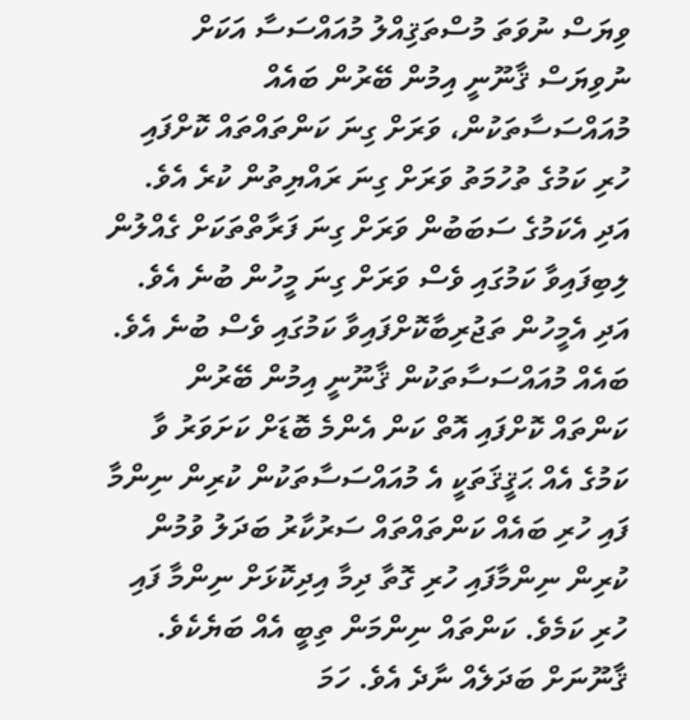ވިޔަސް ނުވަތަ މުސްތަޤިއްލު މުއައްސަސާ އަކަށް ނުވިޔަސް ޤާނޫނީ އިމުން ބޭރުން ބައެއް މުއައްސަސާތަކުން، ވަރަށް ގިނަ ކަންތައްތައް ކޮށްފައި ހުރި ކަމުގެ ތުހުމަތު ވަރަށް ގިނަ ރައްޔިތުން ކުރެ އެވެ. އަދި އެކަމުގެ ސަބަބުން ވަރަށް ގިނަ ފަރާތްތަކަށް ގެއްލުން ލިބިފައިވާ ކަމުގައި ވެސް ވަރަށް ގިނަ މީހުން ބުނެ އެވެ. އަދި އެމީހުން ތަޖުރިބާކޮށްފައިވާ ކަމުގައި ވެސް ބުނެ އެވެ. ބައެއް މުއައްސަސާތަކުން ޤާނޫނީ އިމުން ބޭރުން ކަންތައް ކޮށްފައި އޮތް ކަން އެންމެ ބޮޑަށް ކަށަވަރު ވާ ކަމުގެ އެއް ޙަޤީޤަތަކީ އެ މުއައްސަސާތަކުން ކުރިން ނިންމާ ފައި ހުރި ބައެއް ކަންތައްތައް ސަރުކާރު ބަދަލު ވުމުން ކުރިން ނިންމާފައި ހުރި ގޮތާ ދިމާ އިދިކޮޅަށް ނިންމާ ފައި ހުރި ކަމެވެ. ކަންތައް ނިންމަން ތިބީ އެއް ބަޔެކެވެ. ޤާނޫނަށް ބަދަލެއް ނާދެ އެވެ. ހަމަ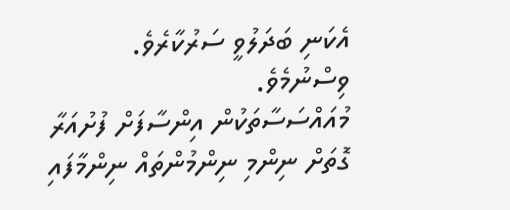އެކަނި ބަދަލުވީ ސަރުކާރެވެ. ވިސްނުމެވެ.
މުއައްސަސާތަކުން އިންސާފަށް ފުށުއަރާ ގޮތަށް ނިންމި ނިންމުންތައް ނިންމާފައި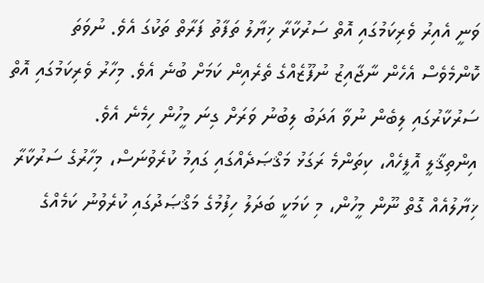ވަނީ އެއިރު ވެރިކަމުގައި އޮތް ސަރުކާރާ ޚިޔާލު ތަފާތު ފަރާތް ތަކުގަ އެވެ. ނުވަތަ ކޮންމެވެސް އެހެން ނާޖާއިޒު ނުފޫޒެއްގެ ތެރެއިން ކަމަށް ބުނެ އެވެ. މިހާރު ވެރިކަމުގައި އޮތް ސަރުކާރުގައި ލިބެން ނުވާ އަދަބު ލިބުނު ވަރަށް ގިނަ މީހުން ހިމެނެ އެވެ.
އިންތިޤާލީ އޮފީހެއް، ކިތަންމެ ރަގަޅު މަޤްޞަދެއްގައި ގައިމު ކުރެވުނަސް، މިހާރުގެ ސަރުކާރާ ޚިޔާލުއެއް ގޮތް ނޫން މީހުން، މި ކަމަކީ ބަދަލު ހިފުމުގެ މަޤްޞަދުގައި ކުރެވުނު ކަމެއްގެ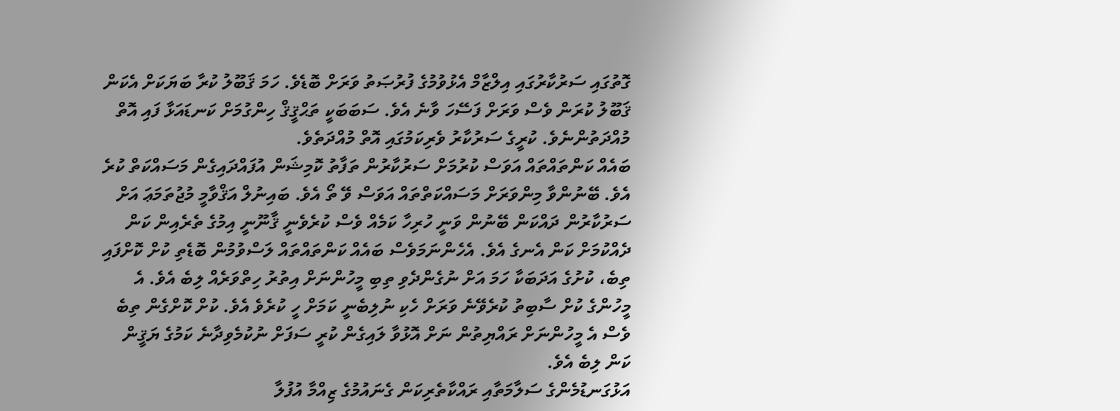ގޮތުގައި ސަރުކާރުގައި އިލްޒާމް އެޅުވުމުގެ ފުރުޞަތު ވަރަށް ބޮޑެވެ. ހަމަ ޤަބޫލު ކުރާ ބަޔަކަށް އެކަން ޤަބޫލު ކުރަން ވެސް ވަރަށް ފަސޭހަ ވާނެ އެވެ. ސަބަބަކީ ތަޙްޤީޤް ހިންގުމަށް ކަނޑައަޅާ ފައި އޮތް މުއްދަތުންނެވެ. ކުރީގެ ސަރުކާރު ވެރިކަމުގައި އޮތް މުއްދަތެވެ.
ބައެއް ކަންތައްތައް އަވަސް ކުރުމަށް ސަރުކާރުން ތަފާތު ކޮމިޝަން އުފައްދައިގެން މަސައްކަތް ކުރެ އެވެ. ބޭނުންވާ މިންވަރަށް މަސައްކަތްތައް އަވަސް ވޭ ތޯ އެވެ. ބައިނުލް އަޤްވާމީ މުޖުތަމަޢަ އަށް ސަރުކާރުން ދައްކަން ބޭނުން ވަނީ ހުރިހާ ކަމެއް ވެސް ކުރެވެނީ ޤާނޫނީ އިމުގެ ތެރެއިން ކަން ދެއްކުމަށް ކަން އެނގެ އެވެ. އެހެންނަމަވެސް ބައެއް ކަންތައްތައް ލަސްވުމުން ބޮޑެތި ކުށް ކޮށްފައި ތިބެ، ކުށުގެ އަދަބަކާ ހަމަ އަށް ނުގެންދެވި ތިބި މީހުންނަށް އިތުރު ހިތްވަރެއް ލިބެ އެވެ. އެ މީހުންގެ ކުށް ސާބިތު ކުރެވޭނެ ވަރަށް ހެކި ނުލިބެނީ ކަމަށް ހީ ކުރެވެ އެވެ. ކުށް ކޮށްގެން ތިބެ ވެސް އެ މީހުންނަށް ރައްޔިތުން ނަށް އޮޅުވާ ލައިގެން ކުރީ ސަފަށް ނުކުމެވިދާނެ ކަމުގެ ޔަޤީން ކަން ލިބެ އެވެ.
އަޅުގަނޑުމެންގެ ސަލާމަތާއި ރައްކާތެރިކަން ގެނައުމުގެ ޒިއްމާ އުފުލާ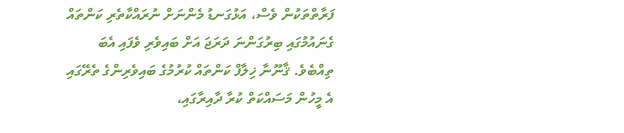ފަރާތްތަކުން ވެސް، އަޅުގަނޑު މެންނަށް ނުރައްކާތެރި ކަންތައް ގެނައުމުގައި ބިރުގަންނަ ދަރަޖަ އަށް ބައިވެރި ވެފައި އެބަ ތިއްބެވެ. ޤާނޫނާ ޚިލާފް ކަންތައް ކުރުމުގެ ބައިވެރިންގެ ތެރޭގައި އެ މީހުން މަސައްކަތް ކުރާ ދާއިރާގައި،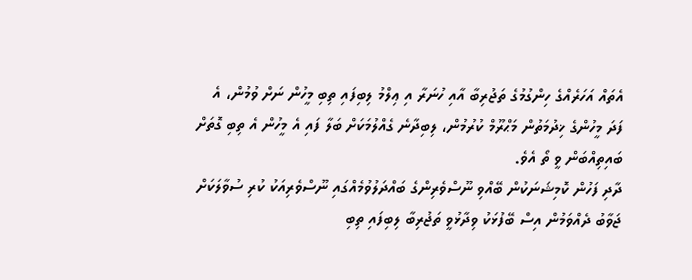އެތައް އަހަރެއްގެ ހިންގުމުގެ ތަޖުރިބާ އާއި ހުނަރާ އި ޢިލްމު ލިބިފައި ތިބި މީހުން ނަށް ވުމުން، އެ ފަދަ މީހުންގެ ޚިދުމަތުން މަޙްރޫމް ކުރުމުން، ލިބިދާނެ ގެއްލުމަކަށް ބަލާ ފައި އެ މީހުން އެ ތިބި ގޮތަށް ބައިތިއްބަން ވީ ތޯ އެވެ.
ދާދި ފަހުން ކޮމިޝަނަކުން ބޭއްވި ނޫސްވެރިންގެ ބައްދަލުވުމެއްގައި ނޫސްވެރިއަކު ކުރި ސުވާލަކަށް ޖަވާބު ދެއްވަމުން އިސް ބޭފުޅަކު ވިދާޅުވީ ތަޖުރިބާ ލިބިފައި ތިބި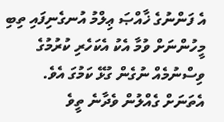އެ ފަންނުގެ ޚާއްޞަ ޢިލްމު އުނގެނިފައި ތިބި މީހުންނަށް ވުމާ އެކު އެކަހެރި ކުރުމުގެ ވިސްނުމެއް ނުގެން ގުޅޭ ކަމުގަ އެވެ. އެތަނަށް ގެއްލުން ވެދާނެ ތީވެ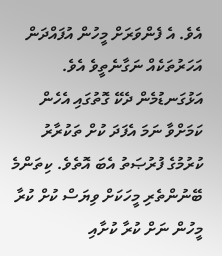އެވެ. އެ ފެންވަރަށް މީހުން އުފައްދަން އަހަރުތަކެއް ނަގާނެތީވެ އެވެ. އަޅުގަނޑުމެން ދެކޭ ގޮތުގައި އެހެން ކަމަށްވާ ނަމަ އެފަދަ ކުށް ތަކުރާރު ކުރުމުގެ ފުރުޞަތު އެބަ އޮތެވެ. ކިތަންމެ ބޭނުންތެރި މީހަކަށް ވިޔަސް ކުށް ކުރާ މީހުން ނަށް ކުރާ ކުށާއި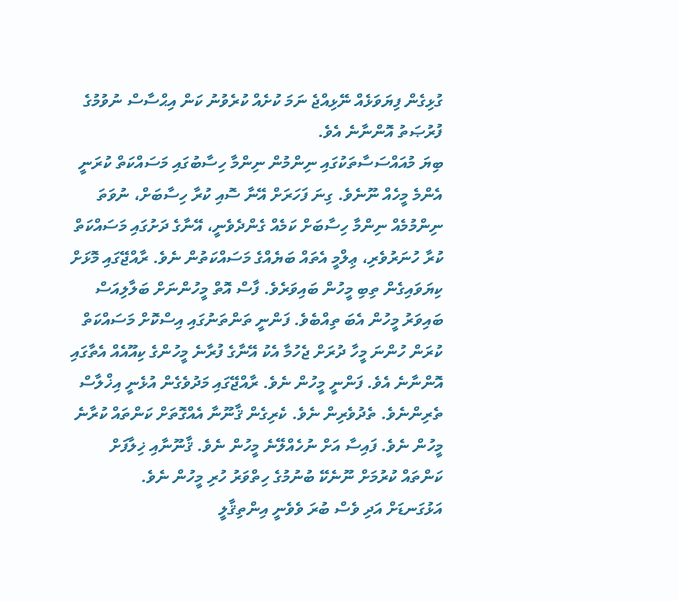ގުޅިގެން ފިޔަވަޅެއް ނޭޅިއްޖެ ނަމަ ކުށެއް ކުރެވުނު ކަން އިޙްސާސް ނުވުމުގެ ފުރުޞަތު އޮންނާނެ އެވެ.
ބިޔަ މުއައްސަސާތަކުގައި ނިންމުން ނިންމާ ހިސާބުގައި މަސައްކަތް ކުރަނީ އެންމެ މީހެއް ނޫނެވެ. ގިނަ ފަހަރަށް އޭނާ ސޮއި ކުރާ ހިސާބަށް، ނުވަތަ ނިންމުމެއް ނިންމާ ހިސާބަށް ކަމެއް ގެންދެވެނީ، އޭނާގެ ދަށުގައި މަސައްކަތް ކުރާ ހުނަރުވެރި، ޢިލްމީ އެތައް ބަޔެއްގެ މަސައްކަތުން ނެވެ. ރާއްޖޭގައި މޮޅަށް ކިޔަވައިގެން ތިބި މީހުން ބައިވަރެވެ. ފާސް އޮތް މީހުންނަށް ބަލާލިއަސް ބައިވަރު މީހުން އެބަ ތިއްބެވެ. ފަންނީ ތަންތަނުގައި އިސްކޮށް މަސައްކަތް ކުރަން ހުންނަ މީހާ ދުރަށް ޖެހުމާ އެކު އޭނާގެ ފުރާނެ މީހުންގެ ކިއޫއެއް އެތާގައި އޮންނާނެ އެވެ. ފަންނީ މީހުން ނެވެ. ރާއްޖޭގައި މަދުވެގެން އުޅެނީ އިޚްލާސް ތެރިންނެވެ. ތެދުވެރިން ނެވެ. ކެރިގެން ޤާނޫނާ އެއްގޮތަށް ކަންތައް ކުރާނެ މީހުން ނެވެ. ފައިސާ އަށް ނުހެއްލޭނެ މީހުން ނެވެ. ޤާނޫނާއި ޚިލާފަށް ކަންތައް ކުރުމަށް ނޫނެކޭ ބުނުމުގެ ހިތްވަރު ހުރި މީހުން ނެވެ.
އަޅުގަނޑަށް އަދި ވެސް ބުރަ ވެވެނީ އިންތިޤާލީ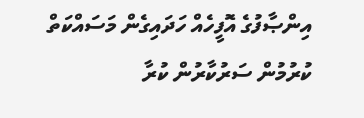އިންޞާފުގެ އޮފީހެއް ހަދައިގެން މަސައްކަތް ކުރުމުން ސަރުކާރުން ކުރާ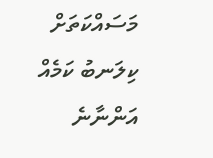މަސައްކަތަށް ކިލަނބު ކަމެއް އަންނާނެ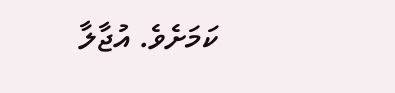ކަމަށެވެ. އުޖާލާ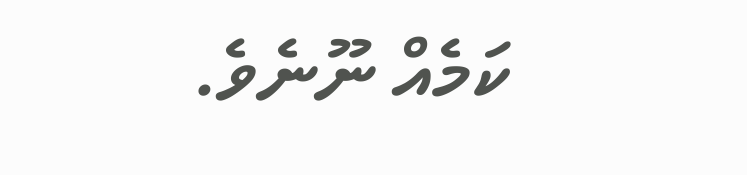ކަމެއް ނޫނެވެ.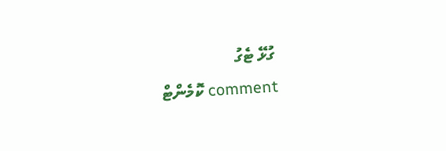ގުޅޭ ޓެގު
comment ކޮމެންޓް